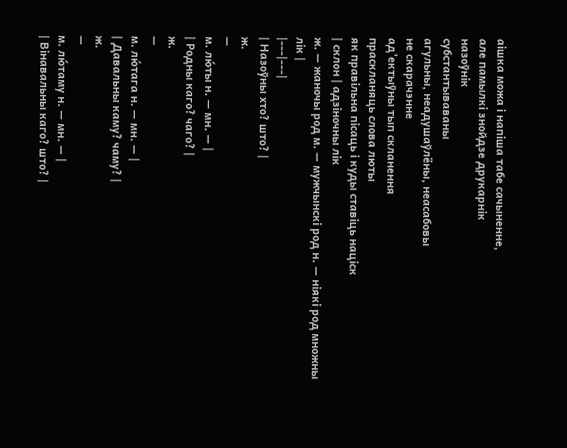аішка можа і напіша табе сачыненне,
але памылкі знойдзе друкарнік
назоўнік
субстантываваны
агульны, неадушаўлёны, неасабовы
не скарачэнне
ад’ектыўны тып скланення
праскланяць слова люты
як правільна пісаць і куды ставіць націск
| склон | адзіночны лік
ж. — жаночы род м. — мужчынскі род н. — ніякі род множны лік |
|---|---|
| Назоўны хто? што? |
ж.
—
м. лю́ты н. — мн. — |
| Родны каго? чаго? |
ж.
—
м. лю́тага н. — мн. — |
| Давальны каму? чаму? |
ж.
—
м. лю́таму н. — мн. — |
| Вінавальны каго? што? |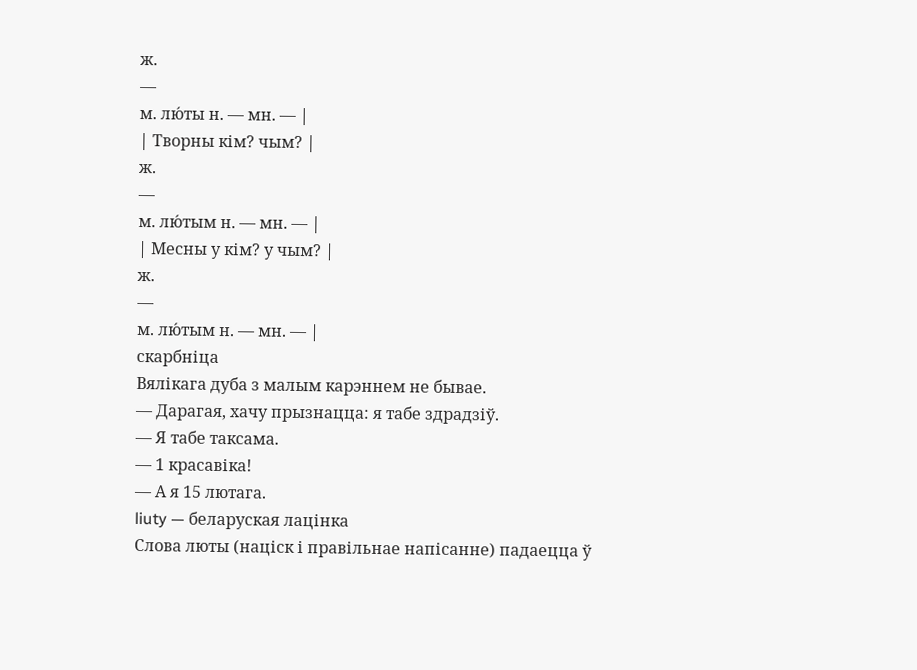ж.
—
м. лю́ты н. — мн. — |
| Творны кім? чым? |
ж.
—
м. лю́тым н. — мн. — |
| Месны у кім? у чым? |
ж.
—
м. лю́тым н. — мн. — |
скарбніца
Вялікага дуба з малым карэннем не бывае.
— Дарагая, хачу прызнацца: я табе здрадзіў.
— Я табе таксама.
— 1 красавіка!
— А я 15 лютага.
liuty — беларуская лацінка
Слова люты (націск і правільнае напісанне) падаецца ў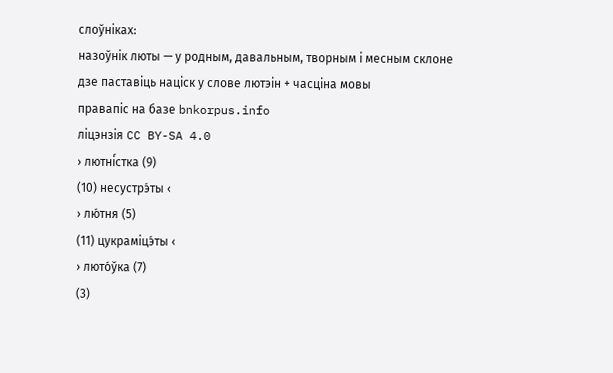слоўніках:
назоўнік люты — у родным, давальным, творным і месным склоне
дзе паставіць націск у слове лютэін + часціна мовы
правапіс на базе bnkorpus.info
ліцэнзія CC BY-SA 4.0
› лютні́стка (9)
(10) несустрэ́ты ‹
› лю́тня (5)
(11) цукраміцэ́ты ‹
› люто́ўка (7)
(3)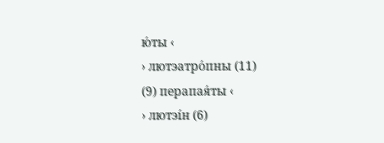ю́ты ‹
› лютэатро́пны (11)
(9) перапая́ты ‹
› лютэі́н (6)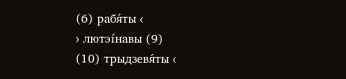(6) рабя́ты ‹
› лютэі́навы (9)
(10) трыдзевя́ты ‹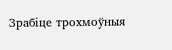Зрабіце трохмоўныя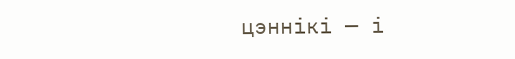цэннікі — і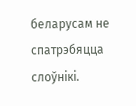беларусам не спатрэбяцца слоўнікі.